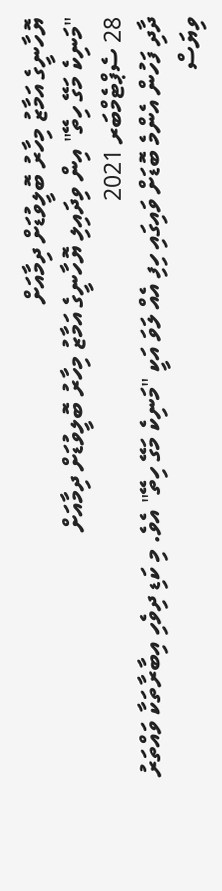ޔޮހާނީގެ އަމާޒު މިހާރު ބޮލީވުޑަށް ދިމާއަށް
"މަނިކެ މަގޭ ހިތޭ" އިން ވިދައިލި ޔޮހާނީގެ އަމާޒު މިހާރު ބޮލީވުޑަށް ދިމާއަށް
28 ސެޕްޓެމްބަރ 2021
ދާދި ފަހުން އެންމެ ބޮޑަށް ވައިގައި ހިފި އެއް ލަވަ އަކީ "މަނިކެ މަގޭ ހިތޭ" އެވެ. މި ކަޑި ދިވެހި އިބާރާތަކާ ވައްތަރު ވިޔަސް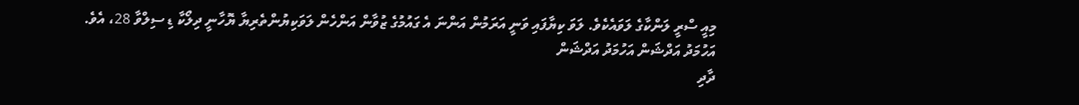މިއީ ސްރީ ލަންކާގެ ލަވައެކެވެ. ލަވަ ކިޔާފައި ވަނީ އަރަމުން އަންނަ އެ ގައުމުގެ ޒުވާން އަންހެން ލަވަކިޔުންތެރިޔާ ޔޮހާނީ ދިލޯކާ ޑި ސިލްވާ 28، އެވެ.
އަހުމަދު އަދްޝަން އަހުމަދު އަދްޝަން
ދާދި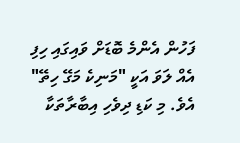ފަހުން އެންމެ ބޮޑަށް ވައިގައި ހިފި އެއް ލަވަ އަކީ "މަނިކެ މަގޭ ހިތޭ" އެވެ. މި ކަޑި ދިވެހި އިބާރާތަކާ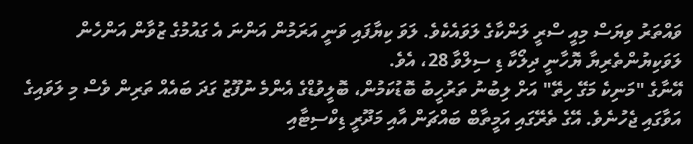ވައްތަރު ވިޔަސް މިއީ ސްރީ ލަންކާގެ ލަވައެކެވެ. ލަވަ ކިޔާފައި ވަނީ އަރަމުން އަންނަ އެ ގައުމުގެ ޒުވާން އަންހެން ލަވަކިޔުންތެރިޔާ ޔޮހާނީ ދިލޯކާ ޑި ސިލްވާ 28، އެވެ.
އޭނާގެ "މަނިކެ މަގޭ ހިތޭ" އަށް ލިބުނު ތަރުހީބު ބޮޑުކަމުން، ބޮލީވުޑްގެ އެންމެ ނުފޫޒު ގަދަ ބައެއް ތަރިން ވެސް މި ލަވައިގެ އަވާގައި ޖެހުނެވެ. އޭގެ ތެރޭގައި އަމީތާބް ބައްޗަން އާއި މަދޫރީ ޑިކްސިޓާއި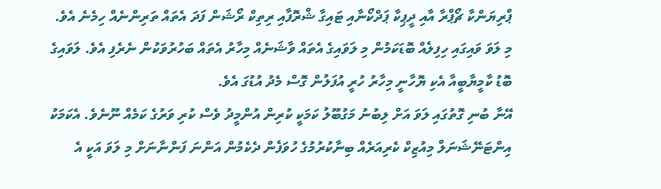ޕްރިޔަންކާ ޗޯޕްރާ އާއި ދީޕިކާ ޕަދްކޯނާއި ޓައިގާ ޝްރޮފާއި ރިތިކް ރޯޝަން ފަދަ އެތައް ތަރިންނެއް ހިމެނެ އެވެ.
މި ލަވަ ވައިގައި ހިފިލެއް ބޮޑަކަމުން މި ލަވައިގެ އެތައް ވާޝަނެއް މިހާރު އެތައް ބަހުރުވަކުން ނެރެފި އެވެ. ލަވައިގެ ބޮޑު ކާމީޔާބީއާ އެކި ޔޮހާނީ މިހާރު ހުރީ އުފަލުން ގޮސް މެދު އުޑުގަ އެވެ.
އޭނާ ބުނި ގޮތުގައި ލަވަ އަށް ލިބުނު މަގުބޫލު ކަމަކީ ކުރިން އުންމީދު ވެސް ކުރި ވަރުގެ ކަމެއް ނޫނެވެ. އެކަމަކު އިންޓަނޭޝަނަލް މިއުޒިކް ކެރިއަރެއް ބިނާކުރުމުގެ ހުވަފެން ދެކެމުން އަންނަ ފަންނާނަށް މި ލަވަ އަކީ އެ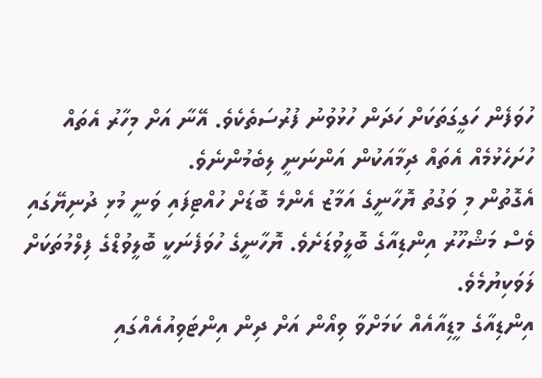ހުވަފެން ހަގީގަތަކަށް ހަދަން ހުޅުވުނު ފުރުސަތެކެވެ. އޭނާ އަށް މިހާރު އެތައް ހުށަހެޅުމެއް އެތައް ދިމާއަކުން އަންނަނީ ލިބެމުންނެވެ.
އެގޮތުން މި ވަގުތު ޔޮހާނީގެ އަމާޒު އެންމެ ބޮޑަށް ހުއްޓިފައި ވަނީ މުޅި ދުނިޔޭގައި ވެސް މަޝްހޫރު އިންޑިއާގެ ބޮލީވުޑަށެވެ. ޔޮހާނީގެ ހުވަފެނަކީ ބޮލީވުޑްގެ ފިލްމުތަކަށް ލަވަކިޔުމެވެ.
އިންޑިއާގެ މީޑިއާއެއް ކަމަށްވާ ވިއޯން އަށް ދިން އިންޓަވިއުއެއްގައި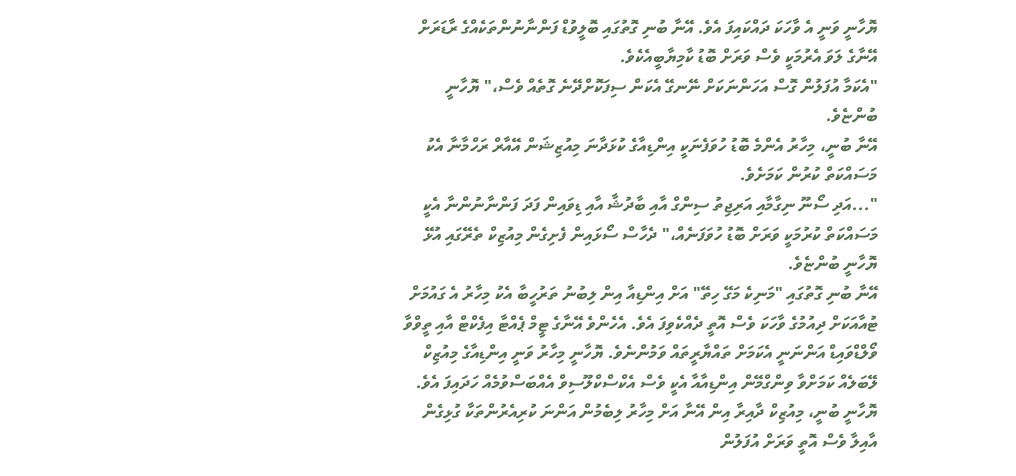ޔޮހާނީ ވަނީ އެ ވާހަކަ ދައްކައިފަ އެވެ. އޭނާ ބުނި ގޮތުގައި ބޮލީވުޑް ފަންނާނުންތަކެއްގެ ރާޑަރަށް އޭނާގެ ލަވަ އެރުމަކީ ވެސް ވަރަށް ބޮޑު ކާމިޔާބީއެކެވެ.
"އެކަމާ އުފަލުން ގޮސް އަހަންނަކަށް ނޭނގޭ އެކަން ސިފަކޮށްދޭނެ ގޮތެއް ވެސް،" ޔޮހާނީ ބުންޏެވެ.
އޭނާ ބުނީ، މިހާރު އެންމެ ބޮޑު ހުވަފެނަކީ އިންޑިއާގެ ކުޅަދާނަ މިއުޒިޝަން އޭއާރް ރަހްމާނާ އެކު މަސައްކަތް ކުރުން ކަމަށެވެ.
"...އަދި ސޯނޫ ނިގާމާއި އަރިޖިތު ސިންގް އާއި ބާދުޝާ އާއި ޑިވައިން ފަދަ ފަންނާނުންނާ އެކީ މަސައްކަތް ކުރުމަކީ ވަރަށް ބޮޑު ހުވަފަނެއް،" ދެހާސް ސޯޅައިން ފެށިގެން މިއުޒިކް ތެރޭގައި އުޅޭ ޔޮހާނީ ބުންޏެވެ.
އޭނާ ބުނި ގޮތުގައި "މަނިކެ މަގޭ ހިތޭ" އަށް އިންޑިއާ އިން ލިބުނު ތަރުހީބާ އެކު މިހާރު އެ ގައުމަށް ޓުއާއަކަށް ދިއުމުގެ ވާހަކަ ވެސް އޮތީ ދެއްކެވިފަ އެވެ. އެހެންވެ އޭނާގެ ޓީމް ޕެއްޓާ އިފެކްޓް އާއި ތީވްވާ ވޯލްޑްވައިޑް އަންނަނީ އެކަމަށް ތައްޔާރީތައް ވަމުންނެވެ. ޔޮހާނީ މިހާރު ވަނީ އިންޑިއާގެ މިއުޒިކް ލޭބަލެއް ކަމަށްވާ ވިންގްމޭން އިންޑިއާއާ އެކީ ވެސް އެކްސްކްލޫސިވް އެއްބަސްވުމެއް ހަދައިފަ އެވެ.
ޔޮހާނީ ބުނީ، މިއުޒިކް ދާއިރާ އިން އޭނާ އަށް މިހާރު ލިބެމުން އަންނަ ކުރިއެރުންތަކާ ގުޅިގެން އާއިލާ ވެސް އޮތީ ވަރަށް އުފަލުން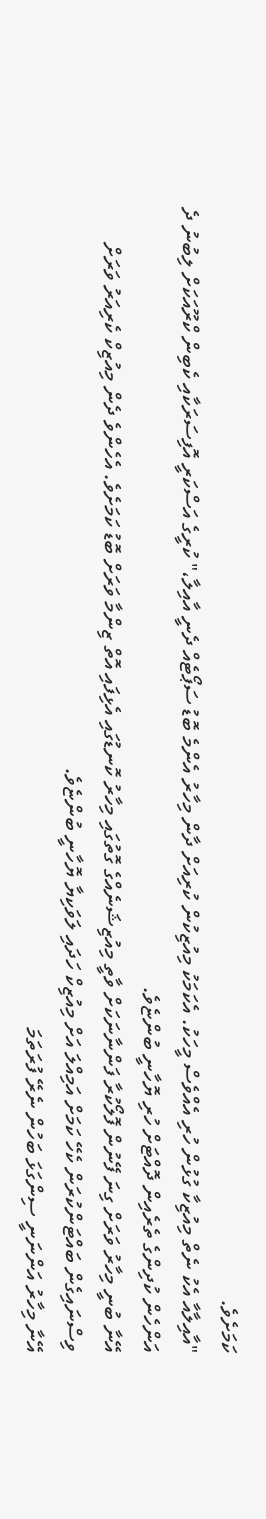ކަމަށެވެ.
"އާއިލާއާ އެކު ނެތް މިއުޒިކާ ގުޅުން ހުރި އެއްވެސް މީހަކު. އެކަމަކު މިއުޒިކުން ކުރިއަށް ދާން މިހާރު އެންމެ ބޮޑު ސަޕޯޓެއް ދެނީ އާއިލާ،" ކުރީގެ އަސްކަރީ އޮފިސަރަކާއި ކެބިން ކްރޫއަކަށް ލިބުނު ދެ އަންހެން ކުދިންގެ ތެރެއިން ދޮއްޓަށް ހުރި ޔޮހާނީ ބުންޏެވެ.
އޭނާ ބުނީ މިހާރު ވަރަށް ގިނަ ފޭނުން ފޮލޯކުރާ ފަންނާނަކަށް ވާތީ މިއުޒިޝަނެއްގެ ގޮތުގައި މިހާރު ކޮނޑުގައި އެޅިފައި އޮތް ޒިންމާ ވަރަށް ބޮޑު ކަމަށެވެ. އެހެންވެ ދެން މިއުޒިކް ކެރިއަރު ވަރަށް ވިސްނައިގެން ބައްޓަންކުރަން ކެހޭ ކަމަށް އަމިއްލަ އަށް މިއުޒިކް ހަދައި ލަވަކިޔާ ޔޮހާނީ ބުންޏެވެ.
އޭނާ މިހާރު އަންނަނީ ސިންގަޅަ ބަހުން ނެރޭ ފުރަތަމަ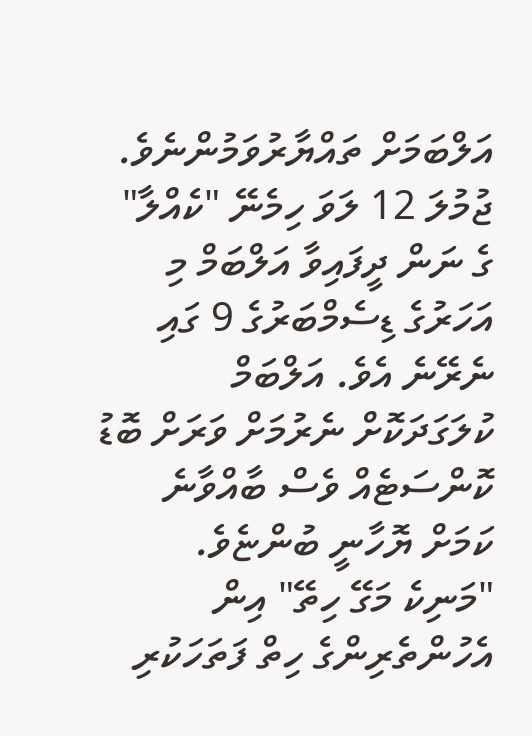އަލްބަމަށް ތައްޔާރުވަމުންނެވެ. ޖުމުލަ 12 ލަވަ ހިމެނޭ "ކެއްލާ" ގެ ނަން ދީފައިވާ އަލްބަމް މި އަހަރުގެ ޑިސެމްބަރުގެ 9 ގައި ނެރޭނެ އެވެ. އަލްބަމް ކުލަގަދަކޮށް ނެރުމަށް ވަރަށް ބޮޑު ކޮންސަޓެއް ވެސް ބާއްވާނެ ކަމަށް ޔޮހާނީ ބުންޏެވެ.
"މަނިކެ މަގޭ ހިތޭ" އިން އެހުންތެރިންގެ ހިތް ފަތަހަކުރި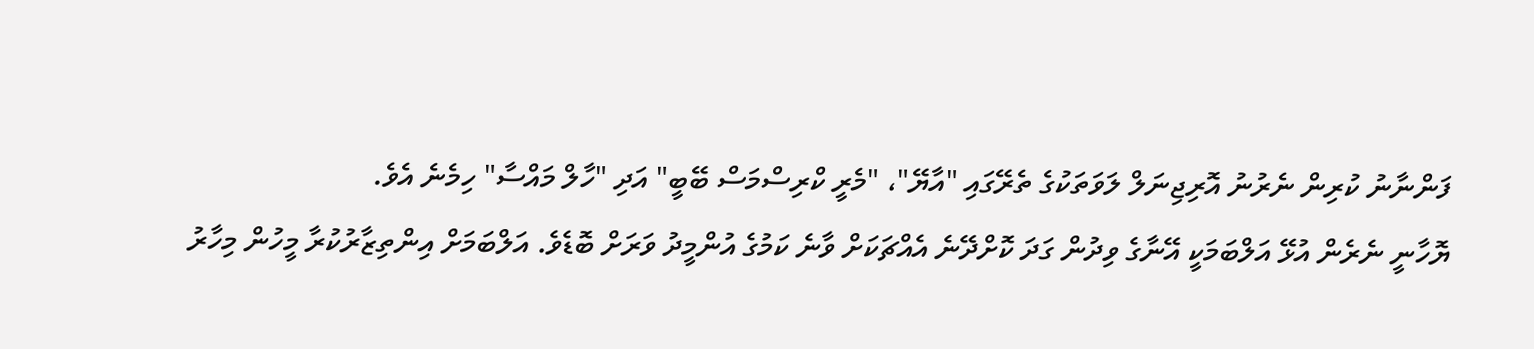ފަންނާނު ކުރިން ނެރުނު އޮރިޖިނަލް ލަވަތަކުގެ ތެރޭގައި "އާޔޭ"، "މެރީ ކްރިސްމަސް ބޭބީ" އަދި "ހާލް މައްސާ" ހިމެނެ އެވެ.
ޔޮހާނީ ނެރެން އުޅޭ އަލްބަމަކީ އޭނާގެ ވިދުން ގަދަ ކޮށްދޭނެ އެއްޗަކަށް ވާނެ ކަމުގެ އުންމީދު ވަރަށް ބޮޑެވެ. އަލްބަމަށް އިންތިޒާރުކުރާ މީހުން މިހާރު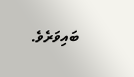ބައިވަރެވެ.